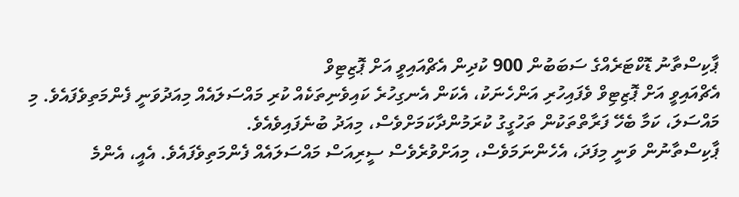ޕާކިސްތާނު ޑޮކްޓަރެއްގެ ސަބަބުން 900 ކުދިން އެޗްއައިވީ އަށް ޕޮޒިޓިވް
އެޗްއައިވީ އަށް ޕޮޒިޓިވް ވެފައިހުރި އަންހެނަކު، އެކަން އެނގިހުރެ ކައިވެނިތަކެއް ކުރި މައްސަލައެއް މިއަދުވަނީ ފެންމަތިވެފައެވެ. މި މައްސަލަ، ކަމާ ބެހޭ ފަރާތްތަކުން ތަހުގީގު ކުރަމުންދާކަމަށްވެސް، މިއަދު ބުނެފައިވެއެވެ.
ޕާކިސްތާނުން ވަނީ މިފަދަ، އެހެންނަމަވެސް، މިއަށްވުރެވެސް ސީރިއަސް މައްސަލައެއް ފެންމަތިވެފައެވެ. އެއީ، އެންމެ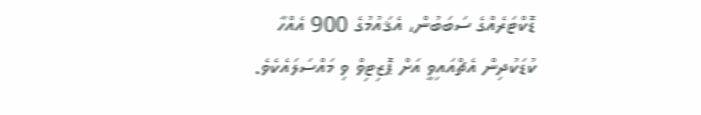ޑޮކްޓަރެއްގެ ސަބަބުން، އެޤައުމުގެ 900 އެއްހާ ކުޑަކުދިން އެޗްއައިވީ އަށް ޕޮޒިޓިވް ވި މައްސަލައެކެވެ.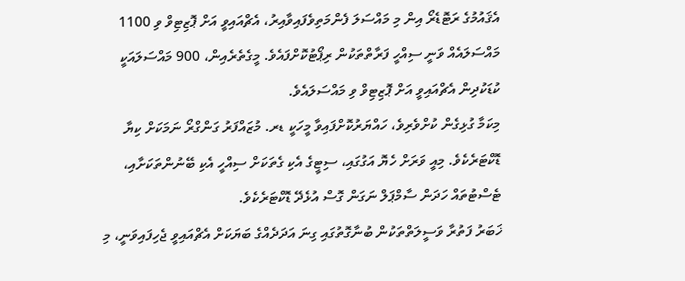އެޤައުމުގެ ރަޓޮޑެރޯ އިން މި މައްސަލަ ފެންމަތިވެފައިވާއިރު، އެޗްއައިވީ އަށް ޕޮޒިޓިވް ވި 1100 މައްސަލައެއް ވަނީ ސިއްހީ ފަރާތްތަކުން ރިޕޯޓުކޮށްފައެވެ. މީގެތެރެއިން، 900 މައްސަލައަކީ ކުޑަކުދިން އެޗްއައިވީ އަށް ޕޮޒިޓިވް ވި މައްސަލައެވެ.
މިކަމާ ގުޅިގެން ކުށްވެރިވެ، ހައްޔަރުކޮށްފައިވާ މީހަކީ ޑރ. މުޒައްފަރު ގަންގްރޯ ނަމަކަށް ކިޔާ ޑޮކްޓަރެކެވެ. މިއީ ވަރަށް ހެޔޮ އަގުގައި، ސިޓީގެ އެކި ގެތަކަށް ސިއްހީ އެކި ބޭނުންތަކަށާއި، ޓެސްޓުތައް ހަދަން ސާމްޕަލް ނަގަން ގޮސް އުޅެދޭ ޑޮކްޓަރެކެވެ.
ޚަބަރު ފަތުރާ ވަސީލަތްތަކުން ބުނާގޮތުގައި ގިނަ އަދަދެއްގެ ބަޔަކަށް އެޗްއައިވީ ޖެހިފައިވަނީ، މި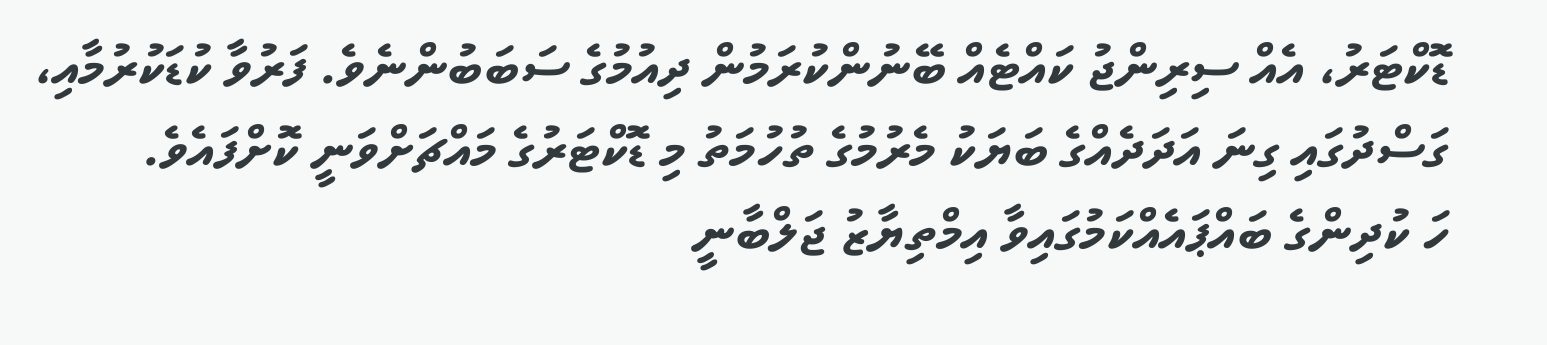ޑޮކްޓަރު، އެއް ސިރިންޖު ކައްޓެއް ބޭނުންކުރަމުން ދިއުމުގެ ސަބަބުންނެވެ. ފަރުވާ ކުޑަކުރުމާއި، ގަސްދުގައި ގިނަ އަދަދެއްގެ ބަޔަކު މެރުމުގެ ތުހުމަތު މި ޑޮކްޓަރުގެ މައްޗަށްވަނީ ކޮށްފައެވެ.
ހަ ކުދިންގެ ބައްޕައެއްކަމުގައިވާ އިމްތިޔާޒު ޖަލްބާނީ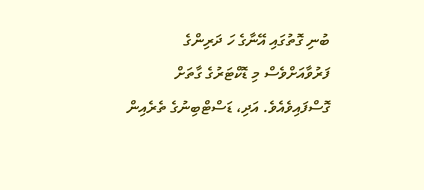ބުނި ގޮތުގައި އޭނާގެ ހަ ދަރިންގެ ފަރުވާއަށްވެސް މި ޑޮކްޓަރުގެ ގާތަށް ގޮސްފައިވެއެވެ. އަދި، ޑަސްޓްބިނުގެ ތެރެއިން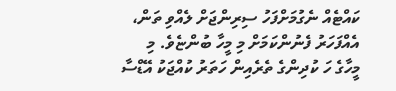ކައްޓެއް ނެގުމަށްފަހު ސިރިންޖަށް ލެއްވި ތަން، އެއްފަހަރު ފެނުންކަމަށް މި މީހާ ބުންޏެވެ. މި މީހާގެ ހަ ކުދިންގެ ތެރެއިން ހަތަރު ކުއްޖަކު އޭޑްސާ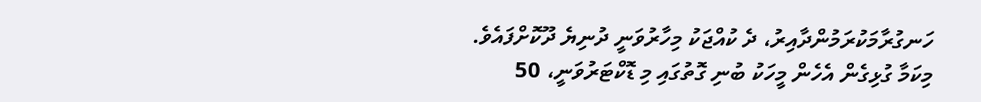ހަނގުރާމަކުރަމުންދާއިރު، ދެ ކުއްޖަކު މިހާރުވަނީ ދުނިޔެ ދޫކޮށްފައެވެ.
މިކަމާ ގުޅިގެން އެހެން މީހަކު ބުނި ގޮތުގައި މި ޑޮކްޓަރުވަނީ، 50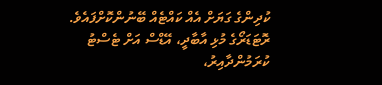ކުދިންގެ ގަޔަށް އެއް ކައްޓެއް ބޭނުންކޮށްފައެވެ.
ރޮޓަޑަރޯގެ މުޅި އާބާދީ، އޭޑްސް އަށް ޓެސްޓު ކުރަމުންދާއިރު،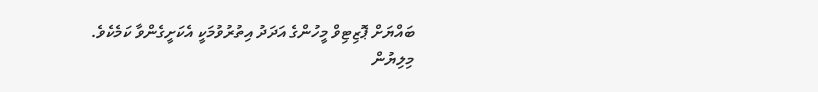ބައްޔަށް ޕޮޒިޓިވް މީހުންގެ އަދަދު އިތުރުވުމަކީ އެކަށީގެންވާ ކަމެކެވެ.
މިލިޔުން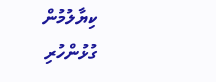ކިޔާލުމުން
ގުޅުންހުރި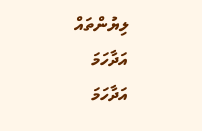ލިޔުންތައް
އަދާހަމަ
އަދާހަމަ